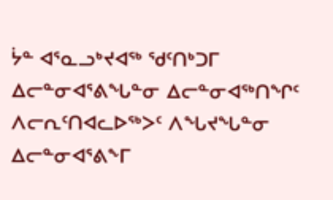ᔮᓐ ᐊᕐᓇᓗᒃᔪᐊᖅ ᖁᑦᑎᒃᑐᒥ ᐃᓕᓐᓂᐊᕐᕕᖓᓐᓂ ᐃᓕᓐᓂᐊᖅᑎᖏᑦ ᐱᓕᕆᑦᑎᐊᓚᐅᖅᐳᑦ ᐱᖓᔪᖓᓐᓂ ᐃᓕᓐᓂᐊᕐᕕᖕᒥ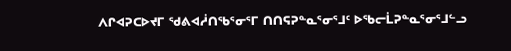ᐱᒋᐊᕈᑕᐅᔪᒥ ᖁᕕᐊᓲᑎᖃᕐᓂᕐᒥ ᑎᑎᕋᕈᓐᓇᕐᓂᕐᒧᑦ ᐅᖃᓕᒫᕈᓐᓇᕐᓂᕐᒧᓪᓗ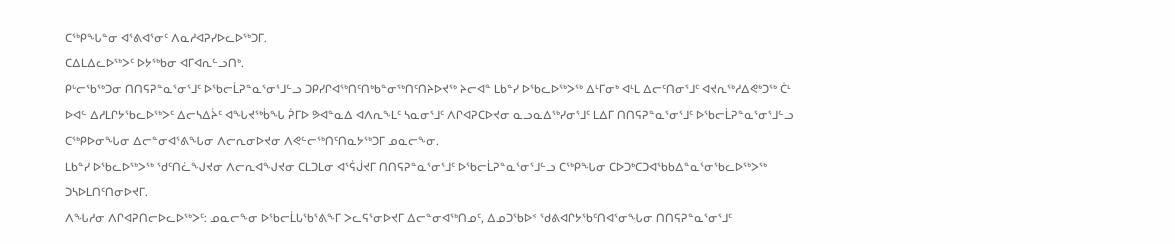ᑕᖅᑭᖓᓐᓂ ᐊᕐᕕᐊᕐᓂᑦ ᐱᓇᓱᐊᕈᓯᐅᓚᐅᖅᑐᒥ.
ᑕᐃᒪᐃᓚᐅᖅᐳᑦ ᐅᔭᖅᑲᓂ ᐊᒥᐊᕆᓪᓗᑎᒃ.
ᑭᒡᓕᖃᖅᑐᓂ ᑎᑎᕋᕈᓐᓇᕐᓂᕐᒧᑦ ᐅᖃᓕᒫᕈᓐᓇᕐᓂᕐᒧᓪᓗ ᑐᑭᓯᒋᐊᖅᑎᑦᑎᒃᑲᓐᓂᖅᑎᑦᑎᔨᐅᔪᖅ ᔨᓕᐊᓐ ᒪᑲᓐᓯ ᐅᖃᓚᐅᖅᐳᖅ ᐃᒻᒥᓂᒃ ᐊᒻᒪ ᐃᓕᑦᑎᓂᕐᒧᑦ ᐊᔪᕆᖅᓱᐃᕙᒃᑐᖅ ᑖᒻ ᐅᐊᓪ ᐃᓱᒪᒋᔭᖃᓚᐅᖅᐳᑦ ᐃᓕᓴᐃᔩᑦ ᐊᖓᔪᖅᑳᖓ ᕉᒥᐅ ᕗᐊᓐᓇᐃ ᐊᐱᕆᖕᒪᑦ ᓴᓇᓂᕐᒧᑦ ᐱᒋᐊᕈᑕᐅᔪᓂ ᓇᓗᓇᐃᖅᓯᓂᕐᒧᑦ ᒪᐃᒥ ᑎᑎᕋᕈᓐᓇᕐᓂᕐᒧᑦ ᐅᖃᓕᒫᕈᓐᓇᕐᓂᕐᒧᓪᓗ ᑕᖅᑭᐅᓂᖓᓂ ᐃᓕᓐᓂᐊᕐᕕᖓᓂ ᐱᓕᕆᓂᐅᔪᓂ ᐱᕙᓪᓕᖅᑎᑦᑎᓇᔭᖅᑐᒥ ᓄᓇᓕᖕᓂ.
ᒪᑲᓐᓯ ᐅᖃᓚᐅᖅᐳᖅ ᖁᑦᑎᓛᖑᔪᓂ ᐱᓕᕆᐊᖑᔪᓂ ᑕᒪᑐᒪᓂ ᐊᕐᕌᒎᔪᒥ ᑎᑎᕋᕈᓐᓇᕐᓂᕐᒧᑦ ᐅᖃᓕᒫᕈᓐᓇᕐᓂᕐᒧᓪᓗ ᑕᖅᑭᖓᓂ ᑕᐅᑐᒃᑕᑐᐊᖃᑲᐃᓐᓇᕐᓂᖃᓚᐅᖅᐳᖅ ᑐᓴᐅᒪᑎᑦᑎᓂᐅᔪᒥ.
ᐱᖓᓱᓂ ᐱᒋᐊᕈᑎᓕᐅᓚᐅᖅᐳᑦ: ᓄᓇᓕᖕᓂ ᐅᖃᓕᒫᒐᖃᕐᕕᖕᒥ ᐳᓚᕋᕐᓂᐅᔪᒥ ᐃᓕᓐᓂᐊᖅᑎᓄᑦ, ᐃᓄᑐᖃᐅᑉ ᖁᕕᐊᒋᔭᖃᑦᑎᐊᕐᓂᖓᓂ ᑎᑎᕋᕈᓐᓇᕐᓂᕐᒧᑦ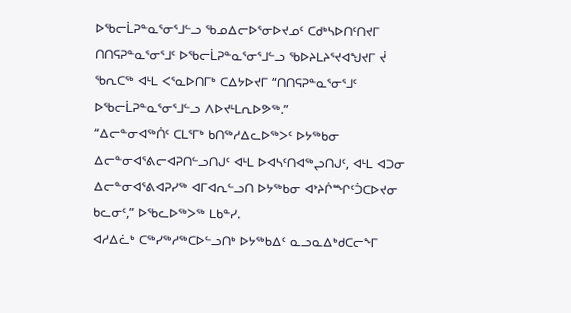ᐅᖃᓕᒫᕈᓐᓇᕐᓂᕐᒧᓪᓗ ᖃᓄᐃᓕᐅᕐᓂᐅᔪᓄᑦ ᑕᑯᒃᓴᐅᑎᑦᑎᔪᒥ ᑎᑎᕋᕈᓐᓇᕐᓂᕐᒧᑦ ᐅᖃᓕᒫᕈᓐᓇᕐᓂᕐᒧᓪᓗ ᖃᐅᔨᒪᔨᕐᔪᐊᖑᔪᒥ ᔫ ᖃᕆᑕᖅ ᐊᒻᒪ ᐸᕐᓇᐅᑎᒥᒃ ᑕᐃᔭᐅᔪᒥ “ᑎᑎᕋᕈᓐᓇᕐᓂᕐᒧᑦ ᐅᖃᓕᒫᕈᓐᓇᕐᓂᕐᒧᓪᓗ ᐱᐅᔪᒻᒪᕆᐅᕗᖅ.”
“ᐃᓕᓐᓂᐊᖅᑏᑦ ᑕᒪᕐᒥᒃ ᑲᑎᖅᓱᐃᓚᐅᖅᐳᑦ ᐅᔭᖅᑲᓂ ᐃᓕᓐᓂᐊᕐᕕᓕᐊᕈᑎᓪᓗᑎᒍᑦ ᐊᒻᒪ ᐅᐊᓴᑦᑎᐊᖅᖢᑎᒍᑦ, ᐊᒻᒪ ᐊᑐᓂ ᐃᓕᓐᓂᐊᕐᕕᐊᕈᓯᖅ ᐊᒥᐊᕆᓪᓗᑎ ᐅᔭᖅᑲᓂ ᐊᔾᔨᒌᙱᑦᑑᑕᐅᔪᓂ ᑲᓚᓂᑦ,” ᐅᖃᓚᐅᖅᐳᖅ ᒪᑲᓐᓯ.
ᐊᓱᐃᓛᒃ ᑕᖅᓯᖅᓱᖅᑕᐅᓪᓗᑎᒃ ᐅᔭᖅᑲᐃᑦ ᓇᓗᓇᐃᒃᑯᑕᓕᖕᒥ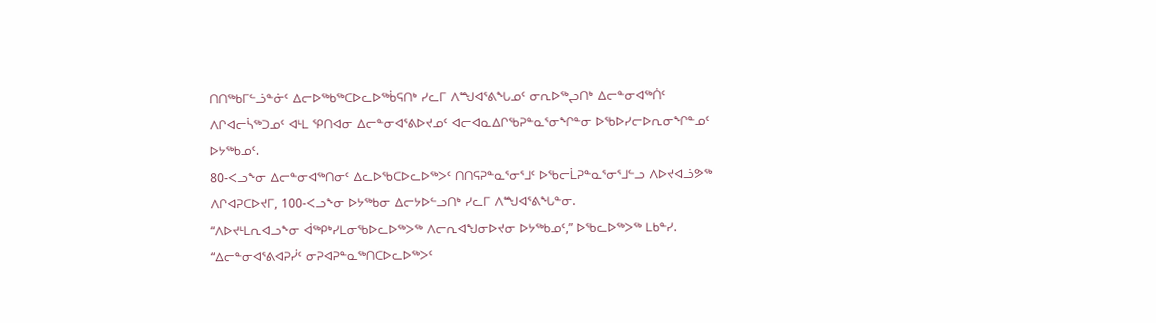ᑎᑎᖅᑲᒥᓪᓘᓐᓃᑦ ᐃᓕᐅᖅᑲᖅᑕᐅᓚᐅᖅᑳᕋᑎᒃ ᓯᓚᒥ ᐱᙳᐊᕐᕕᖓᓄᑦ ᓂᕆᐅᖅᖢᑎᒃ ᐃᓕᓐᓂᐊᖅᑏᑦ ᐱᒋᐊᓕᓵᖅᑐᓄᑦ ᐊᒻᒪ ᕿᑎᐊᓂ ᐃᓕᓐᓂᐊᕐᕕᐅᔪᓄᑦ ᐊᓕᐊᓇᐃᒋᖃᕈᓐᓇᕐᓂᖏᓐᓂ ᐅᖃᐅᓯᓕᐅᕆᓂᖏᓐᓄᑦ ᐅᔭᖅᑲᓄᑦ.
80-ᐸᓗᖕᓂ ᐃᓕᓐᓂᐊᖅᑎᓂᑦ ᐃᓚᐅᖃᑕᐅᓚᐅᖅᐳᑦ ᑎᑎᕋᕈᓐᓇᕐᓂᕐᒧᑦ ᐅᖃᓕᒫᕈᓐᓇᕐᓂᕐᒧᓪᓗ ᐱᐅᔪᐊᓘᕗᖅ ᐱᒋᐊᕈᑕᐅᔪᒥ, 100-ᐸᓗᖕᓂ ᐅᔭᖅᑲᓂ ᐃᓕᔭᐅᓪᓗᑎᒃ ᓯᓚᒥ ᐱᙳᐊᕐᕕᖓᓐᓂ.
“ᐱᐅᔪᒻᒪᕆᐊᓗᖕᓂ ᐋᖅᑭᒃᓯᒪᓂᖃᐅᓚᐅᖅᐳᖅ ᐱᓕᕆᐊᖑᓂᐅᔪᓂ ᐅᔭᖅᑲᓄᑦ,” ᐅᖃᓚᐅᖅᐳᖅ ᒪᑲᓐᓯ. “ᐃᓕᓐᓂᐊᕐᕕᐊᕈᓰᑦ ᓂᕈᐊᕈᓐᓇᖅᑎᑕᐅᓚᐅᖅᐳᑦ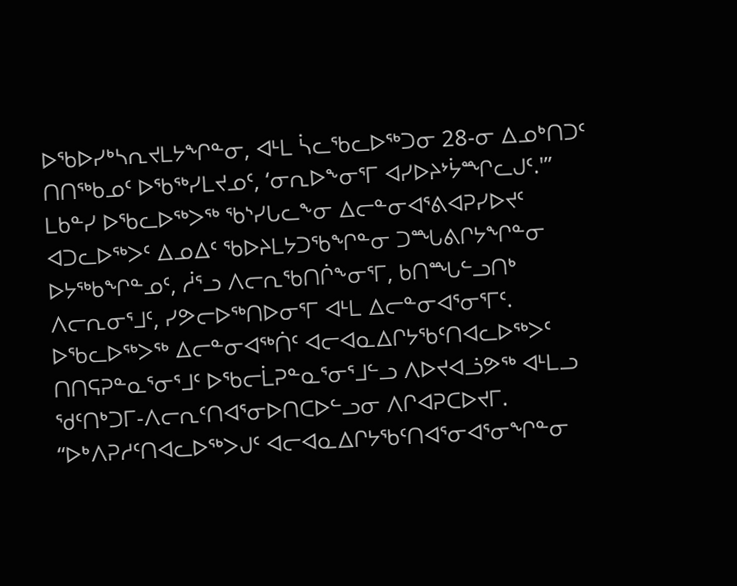ᐅᖃᐅᓯᒃᓴᕆᔪᒪᔭᖏᓐᓂ, ᐊᒻᒪ ᓵᓚᖃᓚᐅᖅᑐᓂ 28-ᓂ ᐃᓄᒃᑎᑐᑦ ᑎᑎᖅᑲᓄᑦ ᐅᖃᖅᓯᒪᔪᓄᑦ, ‘ᓂᕆᐅᖕᓂᕐᒥ ᐊᓯᐅᔨᔾᔮᙱᓚᒍᑦ.'”
ᒪᑲᓐᓯ ᐅᖃᓚᐅᖅᐳᖅ ᖃᔅᓯᒐᓚᖕᓂ ᐃᓕᓐᓂᐊᕐᕕᐊᕈᓯᐅᔪᑦ ᐊᑐᓚᐅᖅᐳᑦ ᐃᓄᐃᑦ ᖃᐅᔨᒪᔭᑐᖃᖏᓐᓂ ᑐᙵᕕᒋᔭᖏᓐᓂ ᐅᔭᖅᑲᖏᓐᓄᑦ, ᓲᕐᓗ ᐱᓕᕆᖃᑎᒌᖕᓂᕐᒥ, ᑲᑎᙵᓪᓗᑎᒃ ᐱᓕᕆᓂᕐᒧᑦ, ᓯᕗᓕᐅᖅᑎᐅᓂᕐᒥ ᐊᒻᒪ ᐃᓕᓐᓂᐊᕐᓂᕐᒥᑦ.
ᐅᖃᓚᐅᖅᐳᖅ ᐃᓕᓐᓂᐊᖅᑏᑦ ᐊᓕᐊᓇᐃᒋᔭᖃᑦᑎᐊᓚᐅᖅᐳᑦ ᑎᑎᕋᕈᓐᓇᕐᓂᕐᒧᑦ ᐅᖃᓕᒫᕈᓐᓇᕐᓂᕐᒧᓪᓗ ᐱᐅᔪᐊᓘᕗᖅ ᐊᒻᒪᓗ ᖁᑦᑎᒃᑐᒥ-ᐱᓕᕆᑦᑎᐊᕐᓂᐅᑎᑕᐅᓪᓗᓂ ᐱᒋᐊᕈᑕᐅᔪᒥ.
“ᐅᒃᐱᕈᓱᑦᑎᐊᓚᐅᖅᐳᒍᑦ ᐊᓕᐊᓇᐃᒋᔭᖃᑦᑎᐊᕐᓂᐊᕐᓂᖏᓐᓂ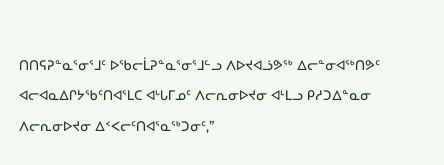ᑎᑎᕋᕈᓐᓇᕐᓂᕐᒧᑦ ᐅᖃᓕᒫᕈᓐᓇᕐᓂᕐᒧᓪᓗ ᐱᐅᔪᐊᓘᕗᖅ ᐃᓕᓐᓂᐊᖅᑎᕗᑦ ᐊᓕᐊᓇᐃᒋᔭᖃᑦᑎᐊᕐᒪᑕ ᐊᒡᒐᒥᓄᑦ ᐱᓕᕆᓂᐅᔪᓂ ᐊᒻᒪᓗ ᑭᓱᑐᐃᓐᓇᓂ ᐱᓕᕆᓂᐅᔪᓂ ᐃᑉᐸᓕᑦᑎᐊᕐᓇᖅᑐᓂᑦ,”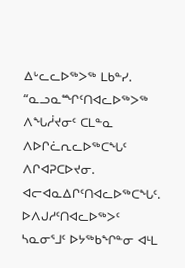ᐃᒡᓚᓚᐅᖅᐳᖅ ᒪᑲᓐᓯ. “ᓇᓗᓇᙱᑦᑎᐊᓚᐅᖅᐳᖅ ᐱᖓᓲᔪᓂᑦ ᑕᒪᓐᓇ ᐱᐅᒋᓛᕆᓚᐅᖅᑕᖓᑦ ᐱᒋᐊᕈᑕᐅᔪᓂ. ᐊᓕᐊᓇᐃᒋᑦᑎᐊᓚᐅᖅᑕᖓᑦ. ᐅᐱᒍᓱᑦᑎᐊᓚᐅᖅᐳᑦ ᓴᓇᓂᕐᒧᑦ ᐅᔭᖅᑲᖏᓐᓂ ᐊᒻᒪ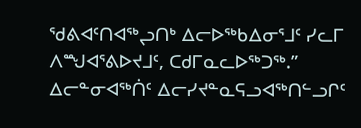ᖁᕕᐊᑦᑎᐊᖅᖢᑎᒃ ᐃᓕᐅᖅᑲᐃᓂᕐᒧᑦ ᓯᓚᒥ ᐱᙳᐊᕐᕕᐅᔪᒧᑦ, ᑕᑯᒥᓇᓚᐅᖅᑐᖅ.”
ᐃᓕᓐᓂᐊᖅᑏᑦ ᐃᓕᓯᔪᓐᓇᕋᓗᐊᖅᑎᓪᓗᒋᑦ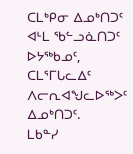ᑕᒪᒃᑭᓂ ᐃᓄᒃᑎᑐᑦ ᐊᒻᒪ ᖃᓪᓗᓈᑎᑐᑦ ᐅᔭᖅᑲᓄᑦ, ᑕᒪᕐᒥᒐᓚᐃᑦ ᐱᓕᕆᐊᖑᓚᐅᖅᐳᑦ ᐃᓄᒃᑎᑐᑦ.
ᒪᑲᓐᓯ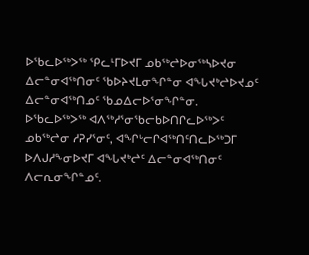ᐅᖃᓚᐅᖅᐳᖅ ᕿᓚᒻᒥᐅᔪᒥ ᓄᑲᖅᖠᐅᓂᖅᓴᐅᔪᓂ ᐃᓕᓐᓂᐊᖅᑎᓂᑦ ᖃᐅᔨᔪᒪᓂᖏᓐᓂ ᐊᖓᔪᒃᖠᐅᔪᓄᑦ ᐃᓕᓐᓂᐊᖅᑎᓄᑦ ᖃᓄᐃᓕᐅᕐᓂᖏᓐᓂ.
ᐅᖃᓚᐅᖅᐳᖅ ᐊᐱᖅᓱᕐᓂᖃᓕᑲᐅᑎᒋᓚᐅᖅᐳᑦ ᓄᑲᖅᖠᓂ ᓱᕈᓯᕐᓂᑦ, ᐊᖏᒡᓕᒋᐊᖅᑎᑦᑎᓚᐅᖅᑐᒥ ᐅᐱᒍᓱᖕᓂᐅᔪᒥ ᐊᖓᔪᒃᖠᑦ ᐃᓕᓐᓂᐊᖅᑎᓂᑦ ᐱᓕᕆᓂᖏᓐᓄᑦ.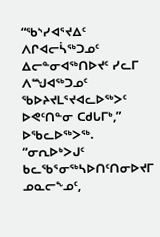“ᖃᔅᓯᐊᕐᔪᐃᑦ ᐱᒋᐊᓕᓵᖅᑐᓄᑦ ᐃᓕᓐᓂᐊᖅᑎᐅᔪᑦ ᓯᓚᒥ ᐱᙳᐊᖅᑐᓄᑦ ᖃᐅᔨᔪᒪᕐᔪᐊᓚᐅᖅᐳᑦ ᐅᕙᑦᑎᓐᓂ ᑕᑯᒐᒥᒃ,” ᐅᖃᓚᐅᖅᐳᖅ. “ᓂᕆᐅᒃᐳᒍᑦ ᑲᓚᖃᕐᓂᖅᓴᐅᑎᑦᑎᓂᐅᔪᒥ ᓄᓇᓕᖕᓄᑦ,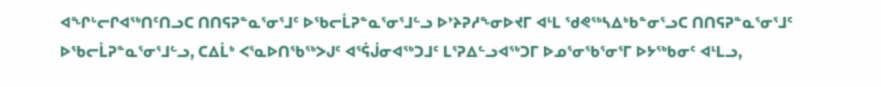ᐊᖏᒡᓕᒋᐊᖅᑎᑦᑎᓗᑕ ᑎᑎᕋᕈᓐᓇᕐᓂᕐᒧᑦ ᐅᖃᓕᒫᕈᓐᓇᕐᓂᕐᒧᓪᓗ ᐅᔾᔨᕈᓱᖕᓂᐅᔪᒥ ᐊᒻᒪ ᖁᕙᖅᓴᐃᒃᑲᓐᓂᕐᓗᑕ ᑎᑎᕋᕈᓐᓇᕐᓂᕐᒧᑦ ᐅᖃᓕᒫᕈᓐᓇᕐᓂᕐᒧᓪᓗ, ᑕᐃᒫᒃ ᐸᕐᓇᐅᑎᖃᖅᐳᒍᑦ ᐊᕐᕌᒎᓂᐊᖅᑐᒧᑦ ᒪᕐᕈᐃᓪᓗᐊᖅᑐᒥ ᐅᓄᕐᓂᖃᕐᓂᕐᒥ ᐅᔭᖅᑲᓂᑦ ᐊᒻᒪᓗ,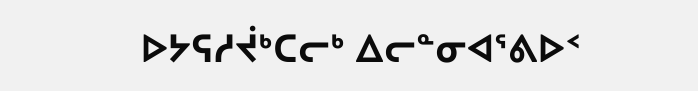ᐅᔭᕋᓱᔫᒃᑕᓕᒃ ᐃᓕᓐᓂᐊᕐᕕᐅᑉ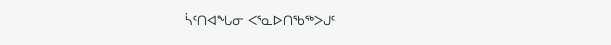ᓵᑦᑎᐊᖓᓂ ᐸᕐᓇᐅᑎᖃᖅᐳᒍᑦ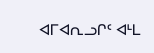ᐊᒥᐊᕆᓗᒋᑦ ᐊᒻᒪ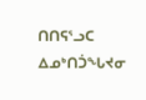ᑎᑎᕋᕐᓗᑕ ᐃᓄᒃᑎᑑᖓᔪᓂ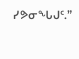ᓯᕗᓂᖓᒍᑦ.”